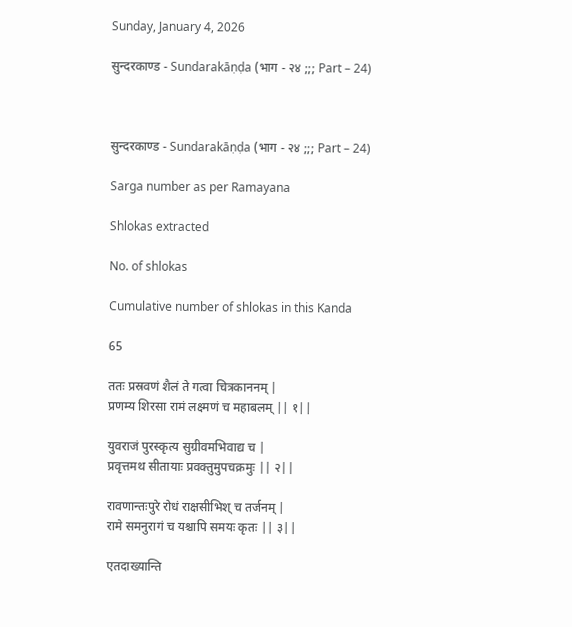Sunday, January 4, 2026

सुन्दरकाण्ड - Sundarakāṇḍa (भाग - २४ ;;; Part – 24)



सुन्दरकाण्ड - Sundarakāṇḍa (भाग - २४ ;;; Part – 24)

Sarga number as per Ramayana

Shlokas extracted

No. of shlokas

Cumulative number of shlokas in this Kanda

65

ततः प्रस्रवणं शैलं ते गत्वा चित्रकाननम् |
प्रणम्य शिरसा रामं लक्ष्मणं च महाबलम् || १||

युवराजं पुरस्कृत्य सुग्रीवमभिवाद्य च |
प्रवृत्तमथ सीतायाः प्रवक्तुमुपचक्रमुः || २||

रावणान्तःपुरे रोधं राक्षसीभिश् च तर्जनम् |
रामे समनुरागं च यश्चापि समयः कृतः || ३||

एतदाख्यान्ति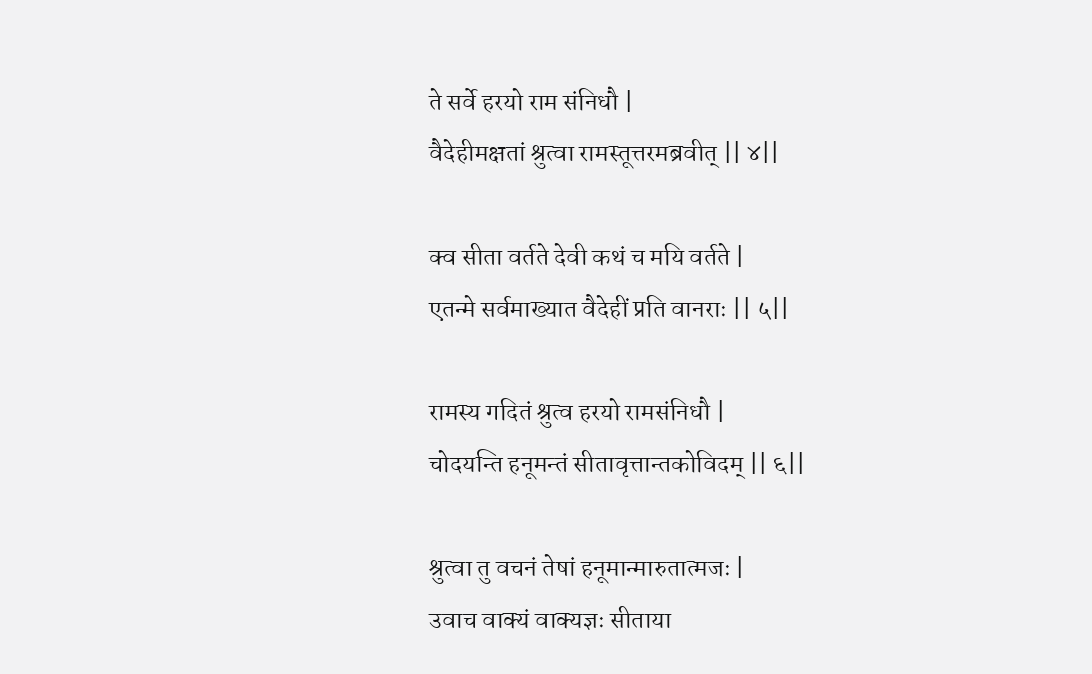ते सर्वे हरयो राम संनिधौ |
वैदेहीमक्षतां श्रुत्वा रामस्तूत्तरमब्रवीत् || ४||

क्व सीता वर्तते देवी कथं च मयि वर्तते |
एतन्मे सर्वमाख्यात वैदेहीं प्रति वानराः || ५||

रामस्य गदितं श्रुत्व हरयो रामसंनिधौ |
चोदयन्ति हनूमन्तं सीतावृत्तान्तकोविदम् || ६||

श्रुत्वा तु वचनं तेषां हनूमान्मारुतात्मजः |
उवाच वाक्यं वाक्यज्ञः सीताया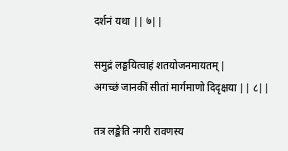दर्शनं यथा || ७||

समुद्रं लङ्घयित्वाहं शतयोजनमायतम् |
अगच्छं जानकीं सीतां मार्गमाणो दिदृक्षया || ८||

तत्र लङ्केति नगरी रावणस्य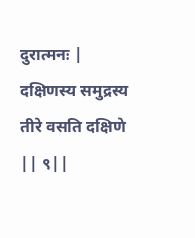दुरात्मनः |
दक्षिणस्य समुद्रस्य तीरे वसति दक्षिणे || ९||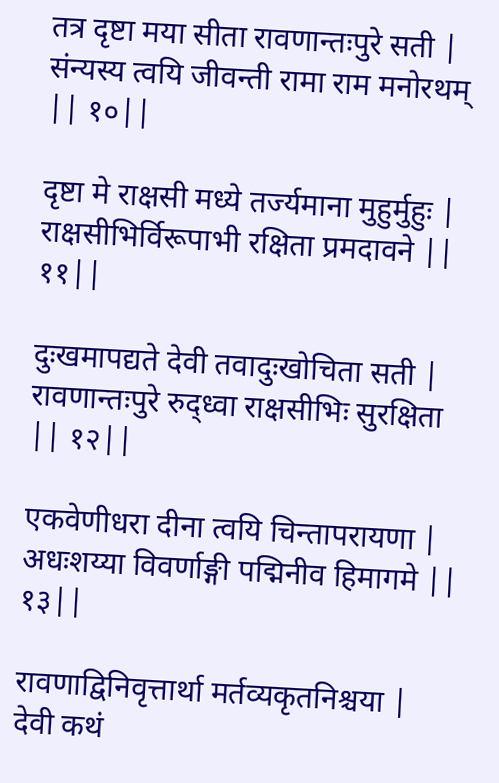तत्र दृष्टा मया सीता रावणान्तःपुरे सती |
संन्यस्य त्वयि जीवन्ती रामा राम मनोरथम् || १०||

दृष्टा मे राक्षसी मध्ये तर्ज्यमाना मुहुर्मुहुः |
राक्षसीभिर्विरूपाभी रक्षिता प्रमदावने || ११||

दुःखमापद्यते देवी तवादुःखोचिता सती |
रावणान्तःपुरे रुद्ध्वा राक्षसीभिः सुरक्षिता || १२||

एकवेणीधरा दीना त्वयि चिन्तापरायणा |
अधःशय्या विवर्णाङ्गी पद्मिनीव हिमागमे || १३||

रावणाद्विनिवृत्तार्था मर्तव्यकृतनिश्चया |
देवी कथं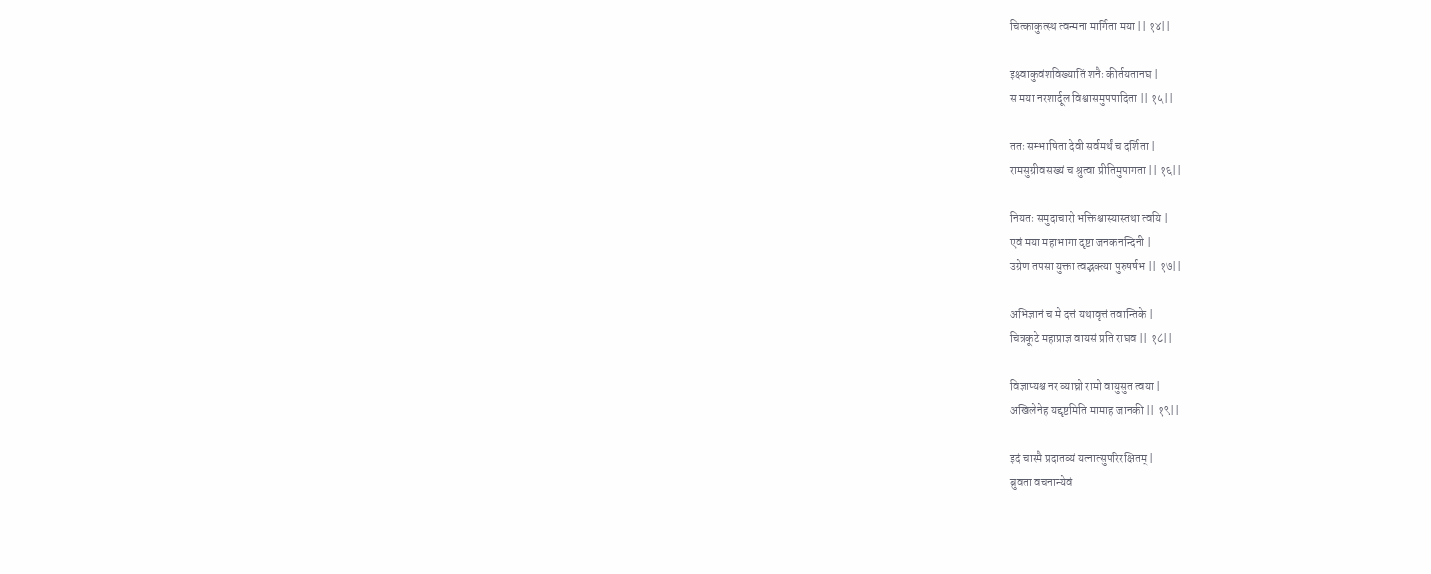चित्काकुत्स्थ त्वन्मना मार्गिता मया || १४||

इक्ष्वाकुवंशविख्यातिं शनैः कीर्तयतानघ |
स मया नरशार्दूल विश्वासमुपपादिता || १५||

ततः सम्भाषिता देवी सर्वमर्थं च दर्शिता |
रामसुग्रीवसख्यं च श्रुत्वा प्रीतिमुपागता || १६||

नियतः समुदाचारो भक्तिश्चास्यास्तथा त्वयि |
एवं मया महाभागा दृष्टा जनकनन्दिनी |
उग्रेण तपसा युक्ता त्वद्भक्त्या पुरुषर्षभ || १७||

अभिज्ञानं च मे दत्तं यथावृत्तं तवान्तिके |
चित्रकूटे महाप्राज्ञ वायसं प्रति राघव || १८||

विज्ञाप्यश्च नर व्याघ्रो रामो वायुसुत त्वया |
अखिलेनेह यद्दृष्टमिति मामाह जानकी || १९||

इदं चास्मै प्रदातव्यं यत्नात्सुपरिरक्षितम् |
ब्रुवता वचनान्येवं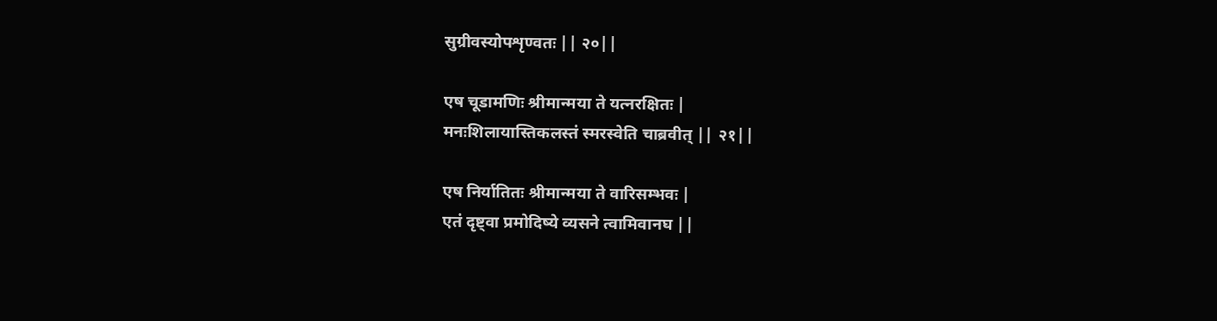सुग्रीवस्योपशृण्वतः || २०||

एष चूडामणिः श्रीमान्मया ते यत्नरक्षितः |
मनःशिलायास्तिकलस्तं स्मरस्वेति चाब्रवीत् || २१||

एष निर्यातितः श्रीमान्मया ते वारिसम्भवः |
एतं दृष्ट्वा प्रमोदिष्ये व्यसने त्वामिवानघ ||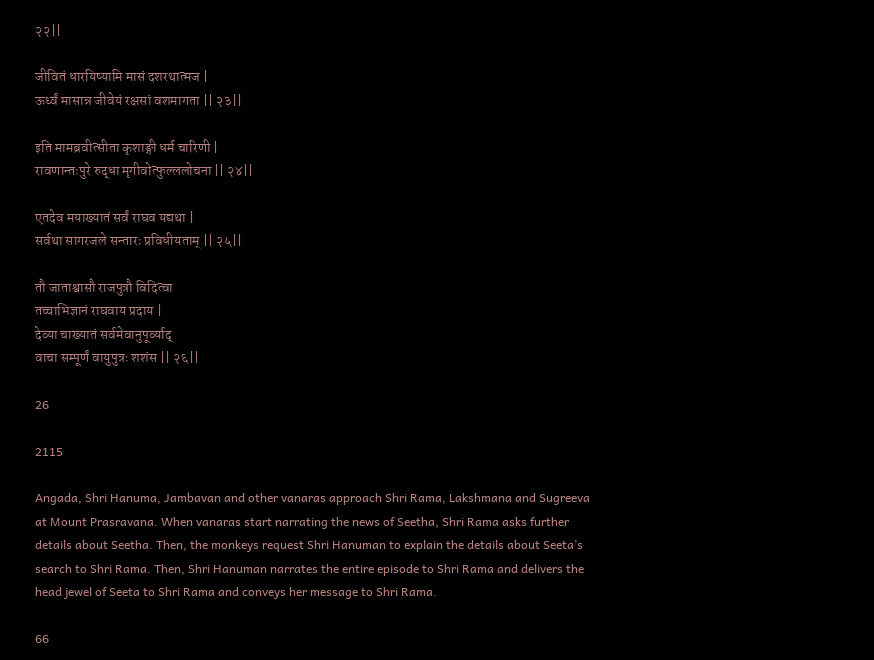२२||

जीवितं धारयिष्यामि मासं दशरथात्मज |
ऊर्ध्वं मासान्न जीवेयं रक्षसां वशमागता || २३||

इति मामब्रवीत्सीता कृशाङ्गी धर्म चारिणी |
रावणान्तःपुरे रुद्धा मृगीवोत्फुल्ललोचना || २४||

एतदेव मयाख्यातं सर्वं राघव यद्यथा |
सर्वथा सागरजले सन्तारः प्रविधीयताम् || २५||

तौ जाताश्वासौ राजपुत्रौ विदित्वा
तच्चाभिज्ञानं राघवाय प्रदाय |
देव्या चाख्यातं सर्वमेवानुपूर्व्याद्
वाचा सम्पूर्णं वायुपुत्रः शशंस || २६||

26

2115

Angada, Shri Hanuma, Jambavan and other vanaras approach Shri Rama, Lakshmana and Sugreeva at Mount Prasravana. When vanaras start narrating the news of Seetha, Shri Rama asks further details about Seetha. Then, the monkeys request Shri Hanuman to explain the details about Seeta’s search to Shri Rama. Then, Shri Hanuman narrates the entire episode to Shri Rama and delivers the head jewel of Seeta to Shri Rama and conveys her message to Shri Rama.

66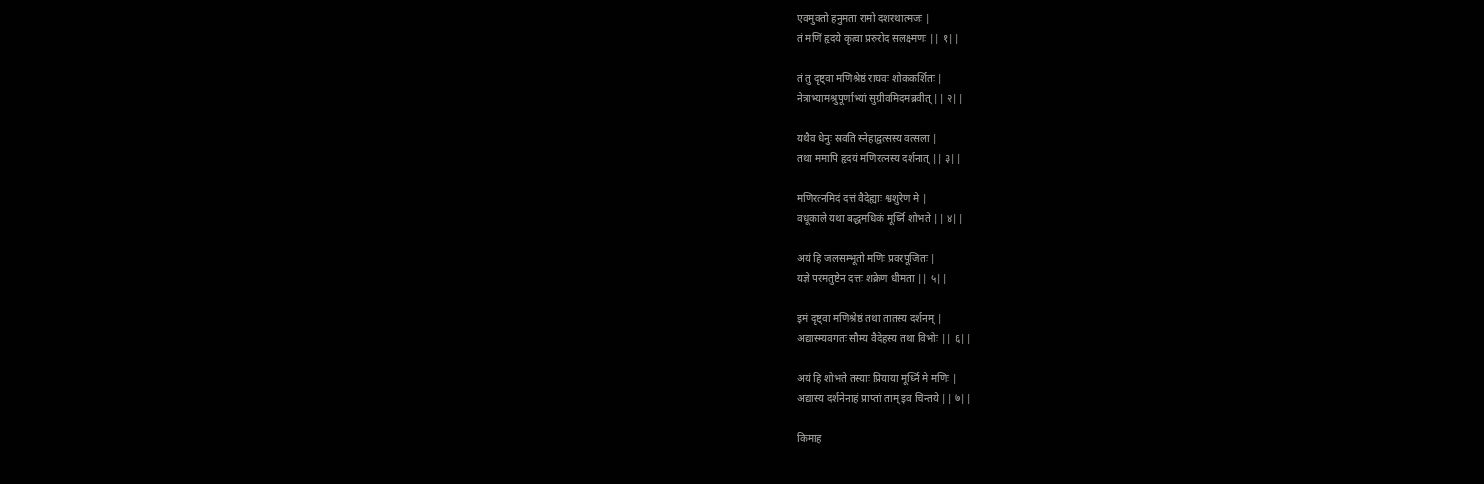एवमुक्तो हनुमता रामो दशरथात्मजः |
तं मणिं हृदये कृत्वा प्ररुरोद सलक्ष्मणः || १||

तं तु दृष्ट्वा मणिश्रेष्ठं राघवः शोककर्शितः |
नेत्राभ्यामश्रुपूर्णाभ्यां सुग्रीवमिदमब्रवीत् || २||

यथैव धेनुः स्रवति स्नेहाद्वत्सस्य वत्सला |
तथा ममापि हृदयं मणिरत्नस्य दर्शनात् || ३||

मणिरत्नमिदं दत्तं वैदेह्याः श्वशुरेण मे |
वधूकाले यथा बद्धमधिकं मूर्ध्नि शोभते || ४||

अयं हि जलसम्भूतो मणिः प्रवरपूजितः |
यज्ञे परमतुष्टेन दत्तः शक्रेण धीमता || ५||

इमं दृष्ट्वा मणिश्रेष्ठं तथा तातस्य दर्शनम् |
अद्यास्म्यवगतः सौम्य वैदेहस्य तथा विभोः || ६||

अयं हि शोभते तस्याः प्रियाया मूर्ध्नि मे मणिः |
अद्यास्य दर्शनेनाहं प्राप्तां ताम् इव चिन्तये || ७||

किमाह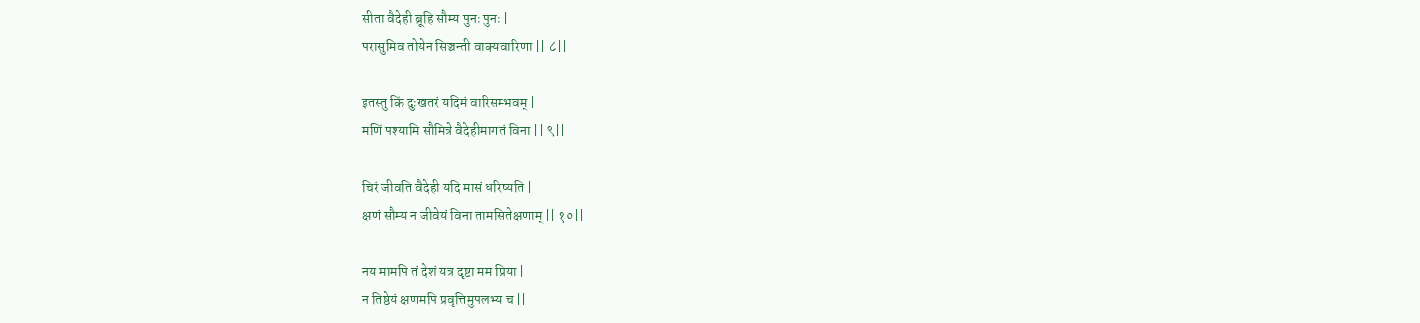सीता वैदेही ब्रूहि सौम्य पुनः पुनः |
परासुमिव तोयेन सिञ्चन्ती वाक्यवारिणा || ८||

इतस्तु किं दुःखतरं यदिमं वारिसम्भवम् |
मणिं पश्यामि सौमित्रे वैदेहीमागतं विना || ९||

चिरं जीवति वैदेही यदि मासं धरिष्यति |
क्षणं सौम्य न जीवेयं विना तामसितेक्षणाम् || १०||

नय मामपि तं देशं यत्र दृष्टा मम प्रिया |
न तिष्ठेयं क्षणमपि प्रवृत्तिमुपलभ्य च ||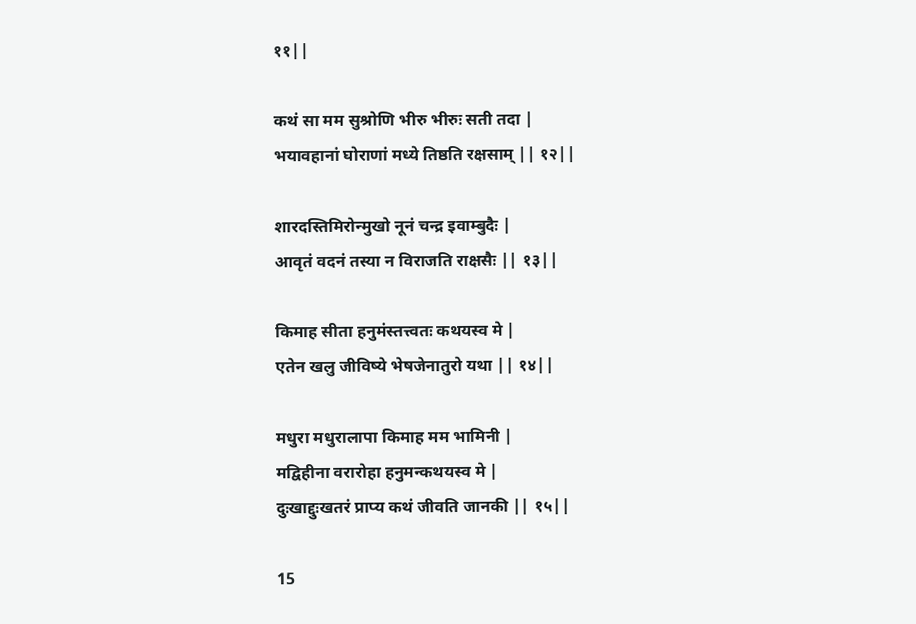११||

कथं सा मम सुश्रोणि भीरु भीरुः सती तदा |
भयावहानां घोराणां मध्ये तिष्ठति रक्षसाम् || १२||

शारदस्तिमिरोन्मुखो नूनं चन्द्र इवाम्बुदैः |
आवृतं वदनं तस्या न विराजति राक्षसैः || १३||

किमाह सीता हनुमंस्तत्त्वतः कथयस्व मे |
एतेन खलु जीविष्ये भेषजेनातुरो यथा || १४||

मधुरा मधुरालापा किमाह मम भामिनी |
मद्विहीना वरारोहा हनुमन्कथयस्व मे |
दुःखाद्दुःखतरं प्राप्य कथं जीवति जानकी || १५||

15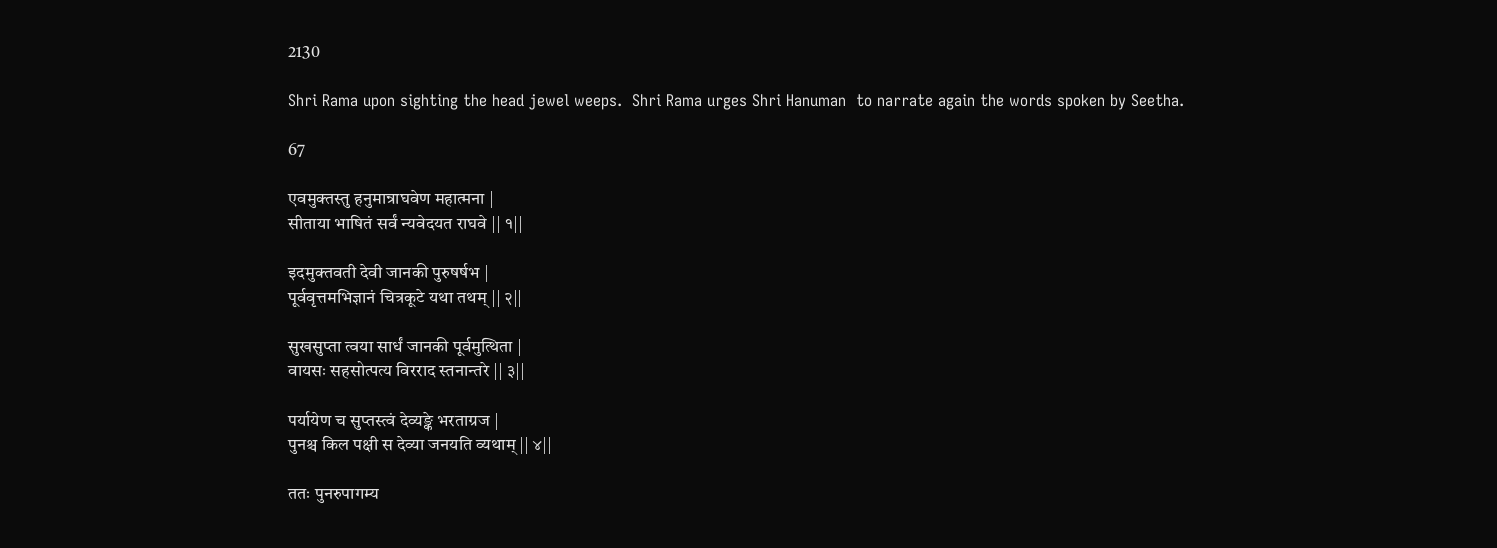2130

Shri Rama upon sighting the head jewel weeps.  Shri Rama urges Shri Hanuman  to narrate again the words spoken by Seetha.

67

एवमुक्तस्तु हनुमान्राघवेण महात्मना |
सीताया भाषितं सर्वं न्यवेदयत राघवे || १||

इदमुक्तवती देवी जानकी पुरुषर्षभ |
पूर्ववृत्तमभिज्ञानं चित्रकूटे यथा तथम् || २||

सुखसुप्ता त्वया सार्धं जानकी पूर्वमुत्थिता |
वायसः सहसोत्पत्य विरराद स्तनान्तरे || ३||

पर्यायेण च सुप्तस्त्वं देव्यङ्के भरताग्रज |
पुनश्च किल पक्षी स देव्या जनयति व्यथाम् || ४||

ततः पुनरुपागम्य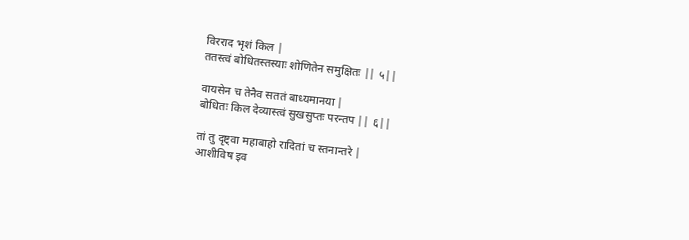विरराद भृशं किल |
ततस्त्वं बोधितस्तस्याः शोणितेन समुक्षितः || ५||

वायसेन च तेनैव सततं बाध्यमानया |
बोधितः किल देव्यास्त्वं सुखसुप्तः परन्तप || ६||

तां तु दृष्ट्वा महाबाहो रादितां च स्तनान्तरे |
आशीविष इव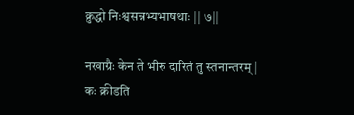क्रुद्धो निःश्वसन्नभ्यभाषथाः || ७||

नखाग्रैः केन ते भीरु दारितं तु स्तनान्तरम् |
कः क्रीडति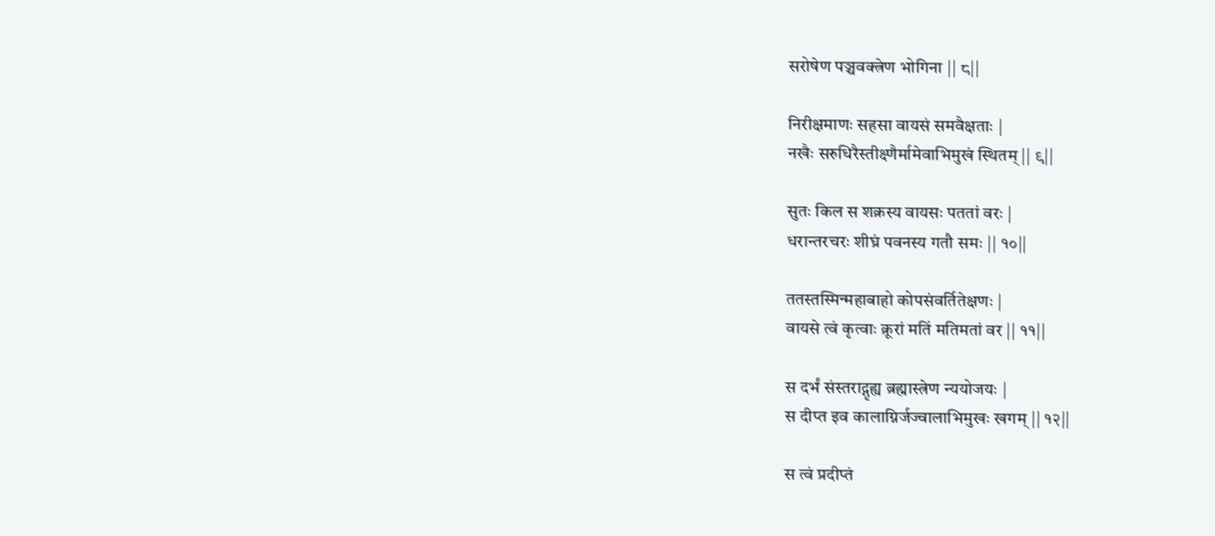सरोषेण पञ्चवक्त्रेण भोगिना || ८||

निरीक्षमाणः सहसा वायसं समवैक्षताः |
नखैः सरुधिरैस्तीक्ष्णैर्मामेवाभिमुखं स्थितम् || ९||

सुतः किल स शक्रस्य वायसः पततां वरः |
धरान्तरचरः शीघ्रं पवनस्य गतौ समः || १०||

ततस्तस्मिन्महाबाहो कोपसंवर्तितेक्षणः |
वायसे त्वं कृत्वाः क्रूरां मतिं मतिमतां वर || ११||

स दर्भं संस्तराद्गृह्य ब्रह्मास्त्रेण न्ययोजयः |
स दीप्त इव कालाग्निर्जज्वालाभिमुखः खगम् || १२||

स त्वं प्रदीप्तं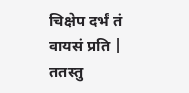चिक्षेप दर्भं तं वायसं प्रति |
ततस्तु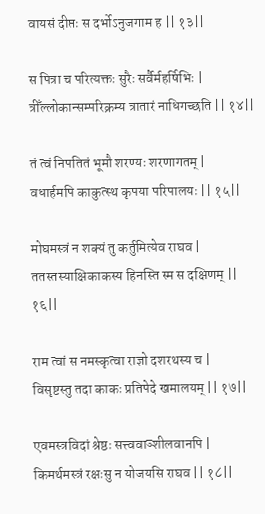वायसं दीप्तः स दर्भोऽनुजगाम ह || १३||

स पित्रा च परित्यक्तः सुरैः सर्वैर्महर्षिभिः |
त्रीँल्लोकान्सम्परिक्रम्य त्रातारं नाधिगच्छति || १४||

तं त्वं निपतितं भूमौ शरण्यः शरणागतम् |
वधार्हमपि काकुत्स्थ कृपया परिपालयः || १५||

मोघमस्त्रं न शक्यं तु कर्तुमित्येव राघव |
ततस्तस्याक्षिकाकस्य हिनस्ति स्म स दक्षिणम् || १६||

राम त्वां स नमस्कृत्वा राज्ञो दशरथस्य च |
विसृष्टस्तु तदा काकः प्रतिपेदे खमालयम् || १७||

एवमस्त्रविदां श्रेष्ठः सत्त्ववाञ्शीलवानपि |
किमर्थमस्त्रं रक्षःसु न योजयसि राघव || १८||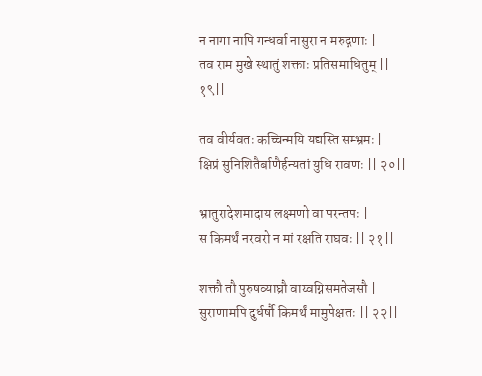न नागा नापि गन्धर्वा नासुरा न मरुद्गणाः |
तव राम मुखे स्थातुं शक्ताः प्रतिसमाधितुम् || १९||

तव वीर्यवतः कच्चिन्मयि यद्यस्ति सम्भ्रमः |
क्षिप्रं सुनिशितैर्बाणैर्हन्यतां युधि रावणः || २०||

भ्रातुरादेशमादाय लक्ष्मणो वा परन्तपः |
स किमर्थं नरवरो न मां रक्षति राघवः || २१||

शक्तौ तौ पुरुषव्याघ्रौ वाय्वग्निसमतेजसौ |
सुराणामपि दुर्धर्षौ किमर्थं मामुपेक्षतः || २२||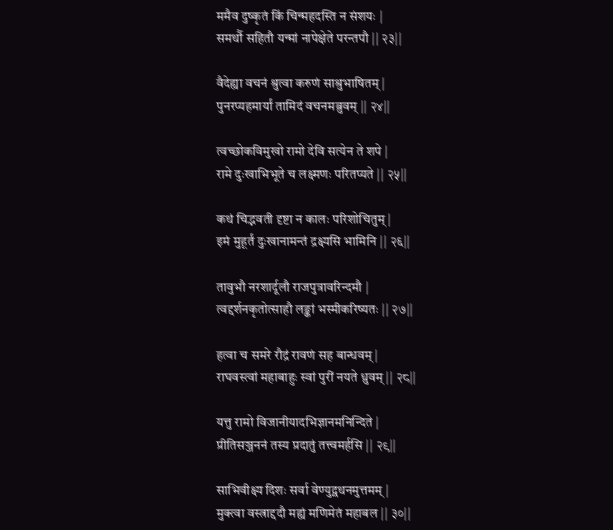ममैव दुष्कृतं किं चिन्महदस्ति न संशयः |
समर्थौ सहितौ यन्मां नापेक्षेते परन्तपौ || २३||

वैदेह्या वचनं श्रुत्वा करुणं साश्रुभाषितम् |
पुनरप्यहमार्यां तामिदं वचनमब्रुवम् || २४||

त्वच्छोकविमुखो रामो देवि सत्येन ते शपे |
रामे दुःखाभिभूते च लक्ष्मणः परितप्यते || २५||

कथं चिद्भवती दृष्टा न कालः परिशोचितुम् |
इमं मुहूर्तं दुःखानामन्तं द्रक्ष्यसि भामिनि || २६||

तावुभौ नरशार्दूलौ राजपुत्रावरिन्दमौ |
त्वद्दर्शनकृतोत्साहौ लङ्कां भस्मीकरिष्यतः || २७||

हत्वा च समरे रौद्रं रावणं सह बान्धवम् |
राघवस्त्वां महाबाहुः स्वां पुरीं नयते ध्रुवम् || २८||

यत्तु रामो विजानीयादभिज्ञानमनिन्दिते |
प्रीतिसञ्जननं तस्य प्रदातुं तत्त्वमर्हसि || २९||

साभिवीक्ष्य दिशः सर्वा वेण्युद्ग्रथनमुत्तमम् |
मुक्त्वा वस्त्राद्ददौ मह्यं मणिमेतं महाबल || ३०||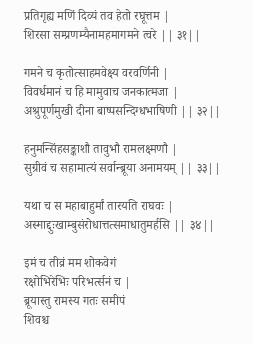प्रतिगृह्य मणिं दिव्यं तव हेतो रघूत्तम |
शिरसा सम्प्रणम्यैनामहमागमने त्वरे || ३१||

गमने च कृतोत्साहमवेक्ष्य वरवर्णिनी |
विवर्धमानं च हि मामुवाच जनकात्मजा |
अश्रुपूर्णमुखी दीना बाष्पसन्दिग्धभाषिणी || ३२||

हनुमन्सिंहसङ्काशौ तावुभौ रामलक्ष्मणौ |
सुग्रीवं च सहामात्यं सर्वान्ब्रूया अनामयम् || ३३||

यथा च स महाबाहुर्मां तारयति राघवः |
अस्माद्दुःखाम्बुसंरोधात्तत्समाधातुमर्हसि || ३४||

इमं च तीव्रं मम शोकवेगं
रक्षोभिरेभिः परिभर्त्सनं च |
ब्रूयास्तु रामस्य गतः समीपं
शिवश्च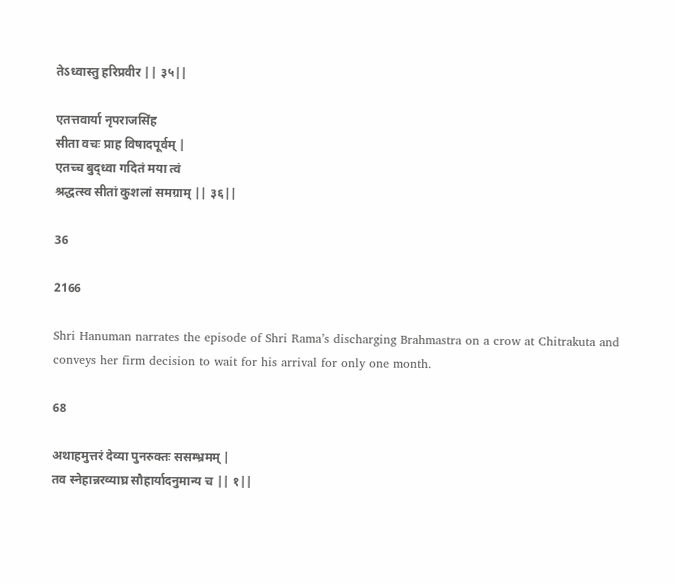तेऽध्वास्तु हरिप्रवीर || ३५||

एतत्तवार्या नृपराजसिंह
सीता वचः प्राह विषादपूर्वम् |
एतच्च बुद्ध्वा गदितं मया त्वं
श्रद्धत्स्व सीतां कुशलां समग्राम् || ३६||

36

2166

Shri Hanuman narrates the episode of Shri Rama’s discharging Brahmastra on a crow at Chitrakuta and conveys her firm decision to wait for his arrival for only one month.

68

अथाहमुत्तरं देव्या पुनरुक्तः ससम्भ्रमम् |
तव स्नेहान्नरव्याघ्र सौहार्यादनुमान्य च || १||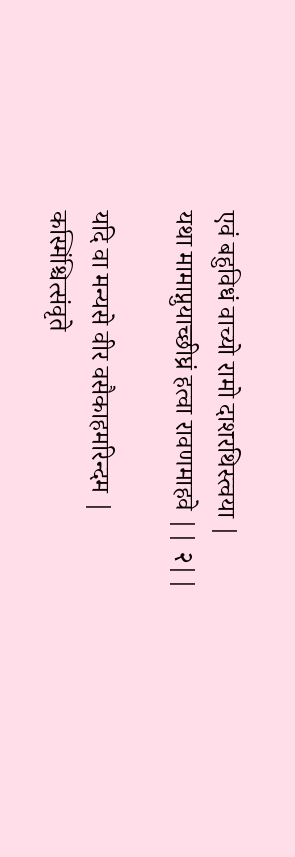एवं बहुविधं वाच्यो रामो दाशरथिस्त्वया |
यथा मामाप्नुयाच्छीघ्रं हत्वा रावणमाहवे || २||

यदि वा मन्यसे वीर वसैकाहमरिन्दम |
कस्मिंश्चित्संवृते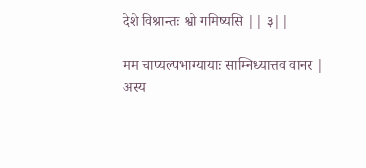देशे विश्रान्तः श्वो गमिष्यसि || ३||

मम चाप्यल्पभाग्यायाः साम्निध्यात्तव वानर |
अस्य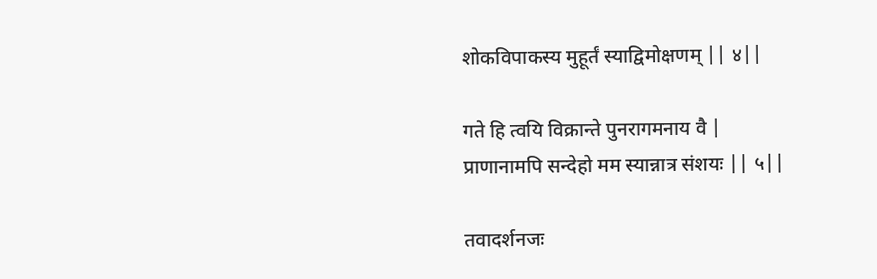शोकविपाकस्य मुहूर्तं स्याद्विमोक्षणम् || ४||

गते हि त्वयि विक्रान्ते पुनरागमनाय वै |
प्राणानामपि सन्देहो मम स्यान्नात्र संशयः || ५||

तवादर्शनजः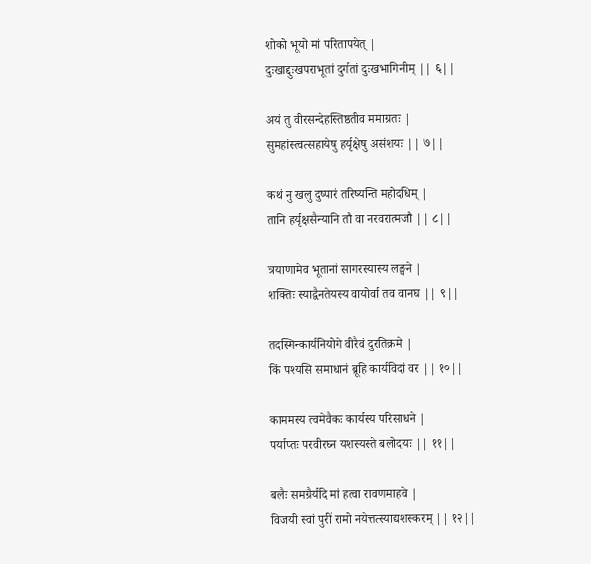शोको भूयो मां परितापयेत् |
दुःखाद्दुःखपराभूतां दुर्गतां दुःखभागिनीम् || ६||

अयं तु वीरसन्देहस्तिष्ठतीव ममाग्रतः |
सुमहांस्त्वत्सहायेषु हर्यृक्षेषु असंशयः || ७||

कथं नु खलु दुष्पारं तरिष्यन्ति महोदधिम् |
तानि हर्यृक्षसैन्यानि तौ वा नरवरात्मजौ || ८||

त्रयाणामेव भूतानां सागरस्यास्य लङ्घने |
शक्तिः स्याद्वैनतेयस्य वायोर्वा तव वानघ || ९||

तदस्मिन्कार्यनियोगे वीरैवं दुरतिक्रमे |
किं पश्यसि समाधानं ब्रूहि कार्यविदां वर || १०||

काममस्य त्वमेवैकः कार्यस्य परिसाधने |
पर्याप्तः परवीरघ्न यशस्यस्ते बलोदयः || ११||

बलैः समग्रैर्यदि मां हत्वा रावणमाहवे |
विजयी स्वां पुरीं रामो नयेत्तत्स्याद्यशस्करम् || १२||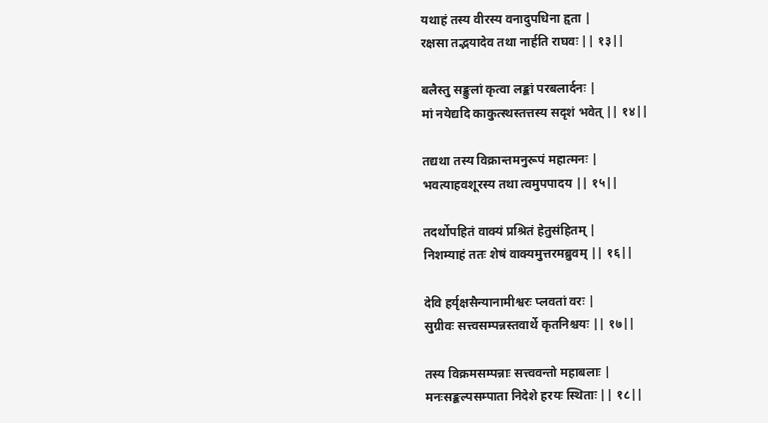यथाहं तस्य वीरस्य वनादुपधिना हृता |
रक्षसा तद्भयादेव तथा नार्हति राघवः || १३||

बलैस्तु सङ्कुलां कृत्वा लङ्कां परबलार्दनः |
मां नयेद्यदि काकुत्स्थस्तत्तस्य सदृशं भवेत् || १४||

तद्यथा तस्य विक्रान्तमनुरूपं महात्मनः |
भवत्याहवशूरस्य तथा त्वमुपपादय || १५||

तदर्थोपहितं वाक्यं प्रश्रितं हेतुसंहितम् |
निशम्याहं ततः शेषं वाक्यमुत्तरमब्रुवम् || १६||

देवि हर्यृक्षसैन्यानामीश्वरः प्लवतां वरः |
सुग्रीवः सत्त्वसम्पन्नस्तवार्थे कृतनिश्चयः || १७||

तस्य विक्रमसम्पन्नाः सत्त्ववन्तो महाबलाः |
मनःसङ्कल्पसम्पाता निदेशे हरयः स्थिताः || १८||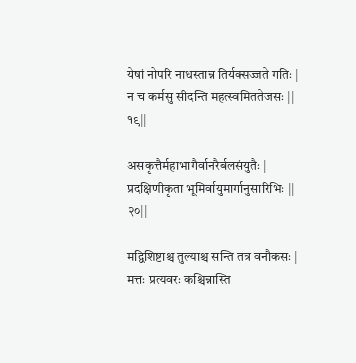येषां नोपरि नाधस्तान्न तिर्यक्सज्जते गतिः |
न च कर्मसु सीदन्ति महत्स्वमिततेजसः || १९||

असकृत्तैर्महाभागैर्वानरैर्बलसंयुतैः |
प्रदक्षिणीकृता भूमिर्वायुमार्गानुसारिभिः || २०||

मद्विशिष्टाश्च तुल्याश्च सन्ति तत्र वनौकसः |
मत्तः प्रत्यवरः कश्चिन्नास्ति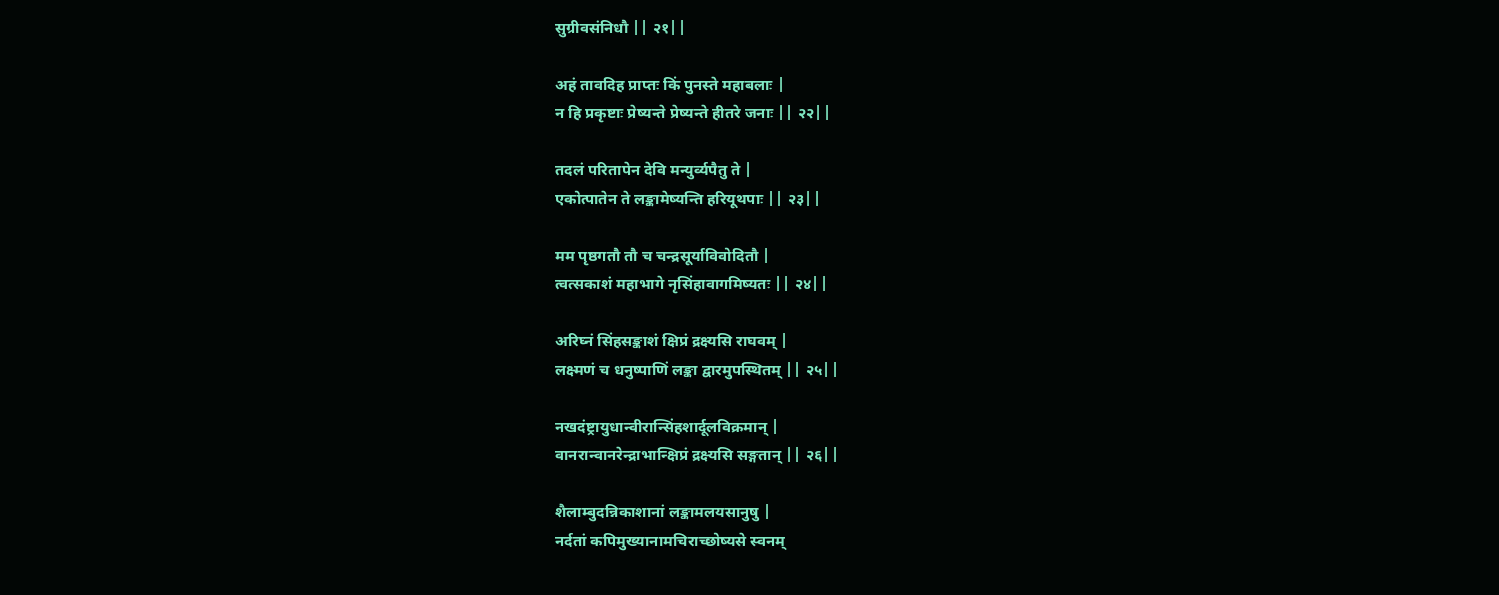सुग्रीवसंनिधौ || २१||

अहं तावदिह प्राप्तः किं पुनस्ते महाबलाः |
न हि प्रकृष्टाः प्रेष्यन्ते प्रेष्यन्ते हीतरे जनाः || २२||

तदलं परितापेन देवि मन्युर्व्यपैतु ते |
एकोत्पातेन ते लङ्कामेष्यन्ति हरियूथपाः || २३||

मम पृष्ठगतौ तौ च चन्द्रसूर्याविवोदितौ |
त्वत्सकाशं महाभागे नृसिंहावागमिष्यतः || २४||

अरिघ्नं सिंहसङ्काशं क्षिप्रं द्रक्ष्यसि राघवम् |
लक्ष्मणं च धनुष्पाणिं लङ्का द्वारमुपस्थितम् || २५||

नखदंष्ट्रायुधान्वीरान्सिंहशार्दूलविक्रमान् |
वानरान्वानरेन्द्राभान्क्षिप्रं द्रक्ष्यसि सङ्गतान् || २६||

शैलाम्बुदन्निकाशानां लङ्कामलयसानुषु |
नर्दतां कपिमुख्यानामचिराच्छोष्यसे स्वनम्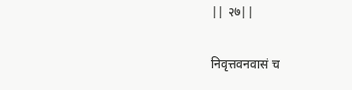|| २७||

निवृत्तवनवासं च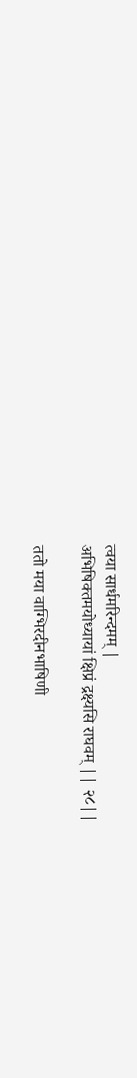त्वया सार्धमरिन्दमम् |
अभिषिक्तमयोध्यायां क्षिप्रं द्रक्ष्यसि राघवम् || २८||

ततो मया वाग्भिरदीनभाषिणी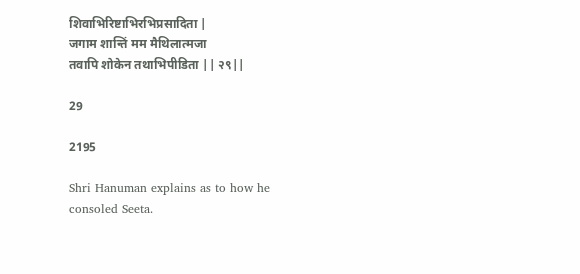शिवाभिरिष्टाभिरभिप्रसादिता |
जगाम शान्तिं मम मैथिलात्मजा
तवापि शोकेन तथाभिपीडिता || २९||

29

2195

Shri Hanuman explains as to how he consoled Seeta.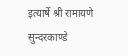इत्यार्षे श्री रामायणे सुन्दरकाण्डे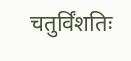चतुर्विंशतिः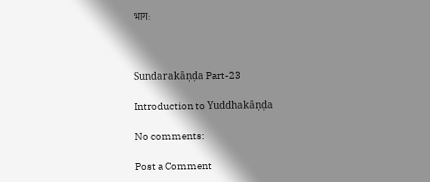भाग:



Sundarakāṇḍa Part-23

Introduction to Yuddhakāṇḍa

No comments:

Post a Comment